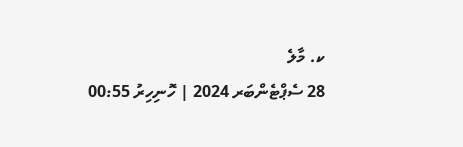ކ. މާލެ
28 ސެޕްޓެންބަރ 2024 | ހޮނިހިރު 00:55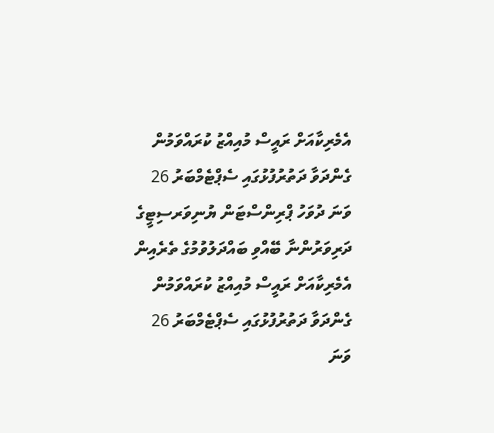އެމެރިކާއަށް ރައީސް މުއިއްޒު ކުރައްވަމުން ގެންދަވާ ދަތުރުފުޅުގައި ސެޕްޓެމްބަރު 26 ވަނަ ދުވަހު ޕްރިންސްޓަން ޔުނިވަރސިޓީގެ ދަރިވަރުންނާ ބޭއްވި ބައްދަލުވުމުގެ ތެރެއިން
އެމެރިކާއަށް ރައީސް މުއިއްޒު ކުރައްވަމުން ގެންދަވާ ދަތުރުފުޅުގައި ސެޕްޓެމްބަރު 26 ވަނަ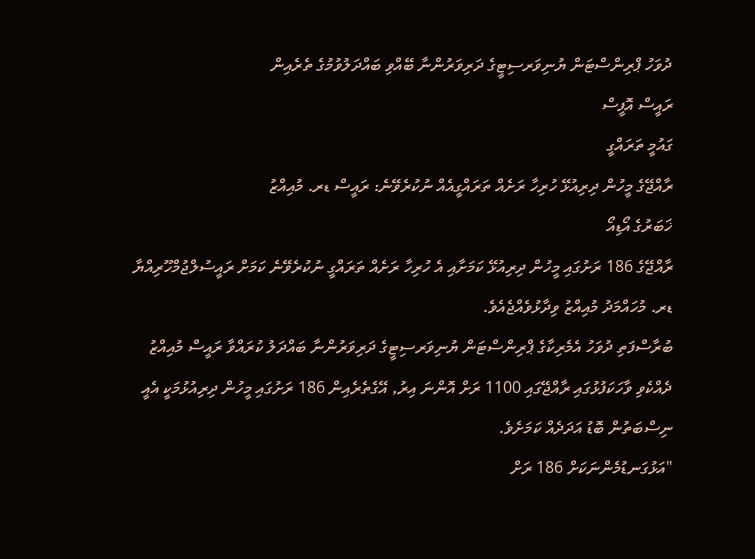ދުވަހު ޕްރިންސްޓަން ޔުނިވަރސިޓީގެ ދަރިވަރުންނާ ބޭއްވި ބައްދަލުވުމުގެ ތެރެއިން
ރައީސް އޮފީސް
ގައުމީ ތަރައްގީ
ރާއްޖޭގެ މީހުން ދިރިއުޅޭ ހުރިހާ ރަށެއް ތަރައްގީއެއް ނުކުރެވޭނެ: ރައީސް ޑރ. މުއިއްޒު
ޚަބަރުގެ އޯޑިއޯ
ރާއްޖޭގެ 186 ރަށުގައި މީހުން ދިރިއުޅޭ ކަމަށާއި އެ ހުރިހާ ރަށެއް ތަރައްގީ ނުކުރެވޭނެ ކަމަށް ރައީސުލްޖުމްހޫރިއްޔާ ޑރ. މުހައްމަދު މުއިއްޒު ވިދާޅުވެއްޖެއެވެ.
ބުރާސްފަތި ދުވަހު އެމެރިކާގެ ޕްރިންސްޓަން ޔުނިވަރސިޓީގެ ދަރިވަރުންނާ ބައްދަލު ކުރައްވާ ރައީސް މުއިއްޒު ދެއްކެވި ވާހަކަފުޅުގައި ރާއްޖޭގައި 1100 ރަށް އޮންނަ އިރު, އޭގެތެރެއިން 186 ރަށުގައި މީހުން ދިރިއުޅުމަކީ އެއީ ނިސްބަތުން ބޮޑު އަދަދެއް ކަމަށެވެ.
"އަޅުގަނޑުމެންނަކަށް 186 ރަށް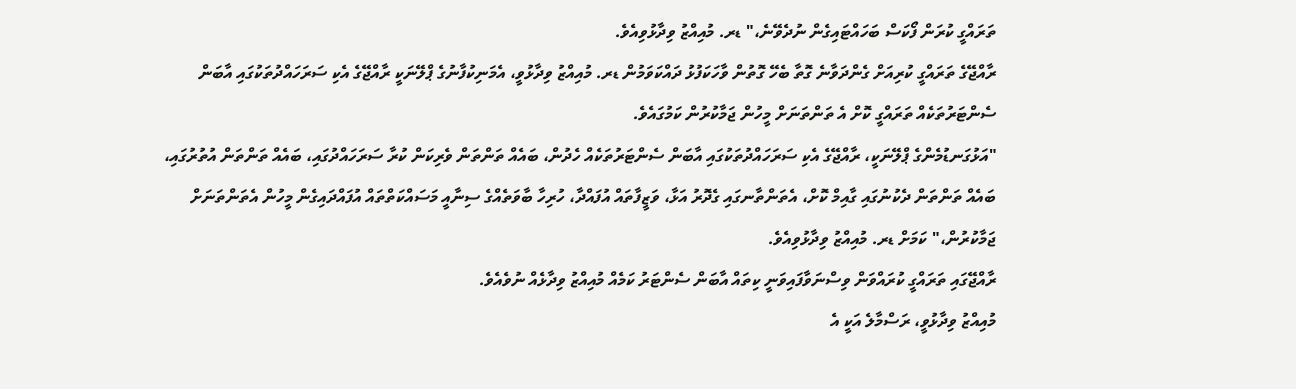ތަރައްގީ ކުރަން ފޯކަސް ބަހައްޓައިގެން ނުދެވޭނެ،" ޑރ. މުއިއްޒު ވިދާޅުވިއެވެ.
ރާއްޖޭގެ ތަރައްގީ ކުރިއަށް ގެންދަވާނެ ގޮތާ ބެހޭ ގޮތުން ވާހަކަފުޅު ދައްކަވަމުން ޑރ. މުއިއްޒު ވިދާޅުވީ، އެމަނިކުފާނުގެ ޕްލޭނަކީ ރާއްޖޭގެ އެކި ސަރަހައްދުތަކުގައި އާބަން ސެންޓަރުތަކެއް ތަރައްގީ ކޮށް އެ ތަންތަނަށް މީހުން ޖަމާކުރުން ކަމުގައެވެ.
"އަޅުގަނޑުމެންގެ ޕްލޭނަކީ، ރާއްޖޭގެ އެކި ސަރަހައްދުތަކުގައި އާބަން ސެންޓަރުތަކެއް ހެދުން، ބައެއް ތަންތަން ވެރިކަން ކުރާ ސަރަހައްދުގައި، ބައެއް ތަންތަން އުތުރުގައި، ބައެއް ތަންތަން ދެކުނުގައި ގާއިމް ކޮށް، އެތަންތާނގައި ގެދޮރު އަޅާ، ވަޒީފާތައް އުފައްދާ، ހުރިހާ ބާވަތެއްގެ ސިނާއީ މަސައްކަތްތައް އުފައްދައިގެން މީހުން އެތަންތަނަށް ޖަމާކުރުން،" ކަމަށް ޑރ. މުއިއްޒު ވިދާޅުވިއެވެ.
ރާއްޖޭގައި ތަރައްގީ ކުރައްވަން ވިސްނަވާފައިވަނީ ކިތައް އާބަން ސެންޓަރު ކަމެއް މުއިއްޒު ވިދާޅެއް ނުވެއެވެ.
މުއިއްޒު ވިދާޅުވީ، ރަސްމާލެ އަކީ އެ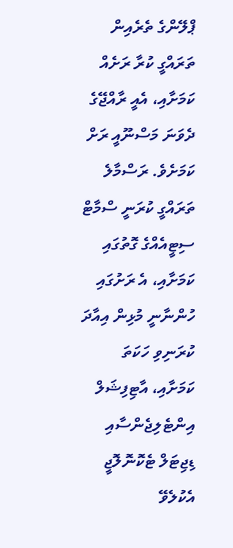ޕްލޭންގެ ތެރެއިން ތަރައްގީ ކުރާ ރަށެއް ކަމަށާއި، އެއީ ރާއްޖޭގެ ދެވަނަ މަސްނޫއީ ރަށް ކަމަށެވެ. ރަސްމާލެ ތަރައްގީ ކުރަނީ ސްމާޓް ސިޓީއެއްގެ ގޮތުގައި ކަމަށާއި، އެ ރަށުގައި ހުންނާނީ މުޅިން އިއާދަ ކުރަނިވި ހަކަތަ ކަމަށާއި، އާޓިފިޝަލް އިންޓެލިޖެންސާއި ޑިޖިޓަލް ޓެކޮނޮލޮޖީ އެކުލެވޭ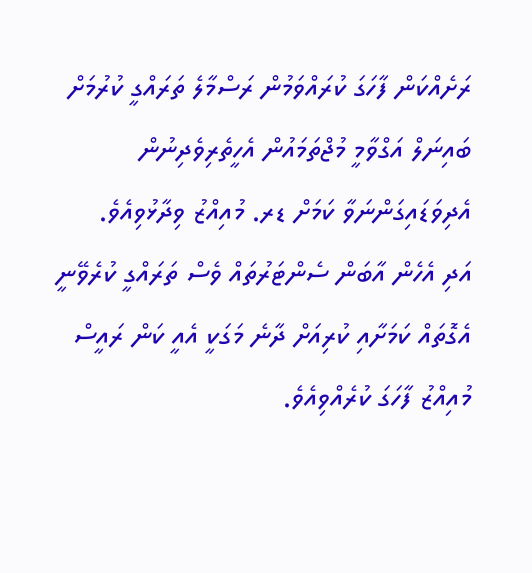ރަށެއްކަން ފާހަގަ ކުރައްވަމުން ރަސްމާލެ ތަރައްގީ ކުރުމަށް ބައިނަލް އަގްވާމީ މުޖްތަމައުން އެހީތެރިވެދިނުން އެދިވަޑައިގަންނަވާ ކަމަށް ޑރ. މުއިއްޒު ވިދާޅުވިއެވެ.
އަދި އެހެން އާބަން ސެންޓަރުތައް ވެސް ތަރައްގީ ކުރެވޭނީ އެގޮތައް ކަމަށާއި ކުރިއަށް ދާނެ މަގަކީ އެއީ ކަން ރައީސް މުއިއްޒު ފާހަގަ ކުރެއްވިއެވެ.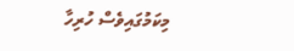މިކަމުގައިވެސް ހުރިހާ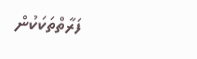ފަރާތްތަކަކުން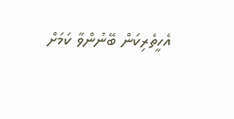އެހީތެރިކަން ބޭނުންވާ ކަމަށް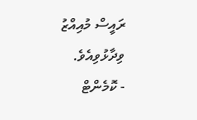ރައީސް މުއިއްޒު ވިދާޅުވިއެވެ.
- ކޮމެންޓް